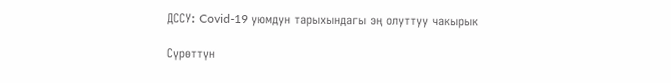ДССУ: Covid-19 уюмдун тарыхындагы эң олуттуу чакырык

Сүрөттүн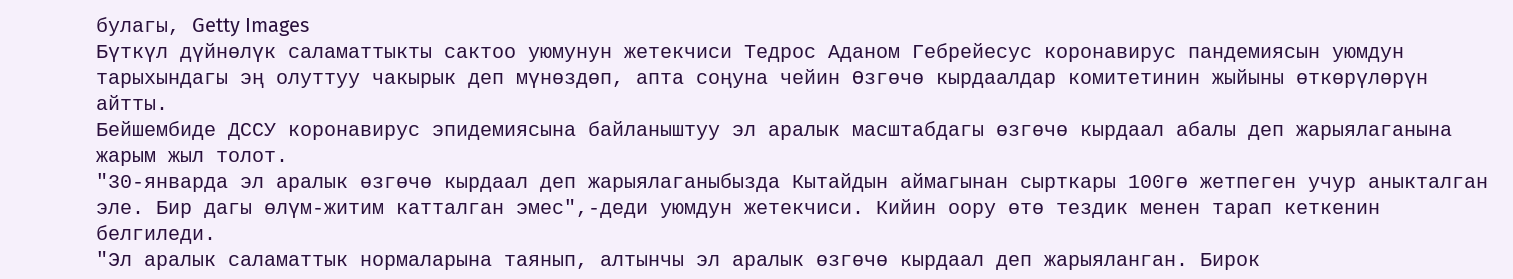булагы, Getty Images
Бүткүл дүйнөлүк саламаттыкты сактоо уюмунун жетекчиси Тедрос Аданом Гебрейесус коронавирус пандемиясын уюмдун тарыхындагы эң олуттуу чакырык деп мүнөздөп, апта соңуна чейин Өзгөчө кырдаалдар комитетинин жыйыны өткөрүлөрүн айтты.
Бейшембиде ДССУ коронавирус эпидемиясына байланыштуу эл аралык масштабдагы өзгөчө кырдаал абалы деп жарыялаганына жарым жыл толот.
"30-январда эл аралык өзгөчө кырдаал деп жарыялаганыбызда Кытайдын аймагынан сырткары 100гө жетпеген учур аныкталган эле. Бир дагы өлүм-житим катталган эмес",-деди уюмдун жетекчиси. Кийин оору өтө тездик менен тарап кеткенин белгиледи.
"Эл аралык саламаттык нормаларына таянып, алтынчы эл аралык өзгөчө кырдаал деп жарыяланган. Бирок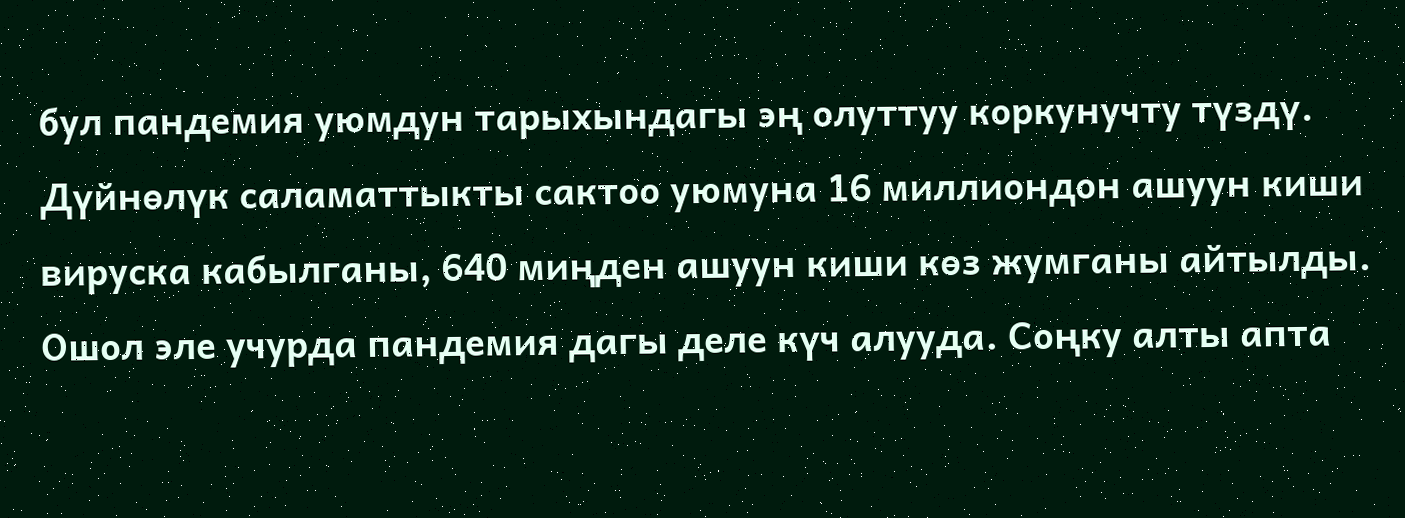бул пандемия уюмдун тарыхындагы эң олуттуу коркунучту түздү. Дүйнөлүк саламаттыкты сактоо уюмуна 16 миллиондон ашуун киши вируска кабылганы, 640 миңден ашуун киши көз жумганы айтылды. Ошол эле учурда пандемия дагы деле күч алууда. Соңку алты апта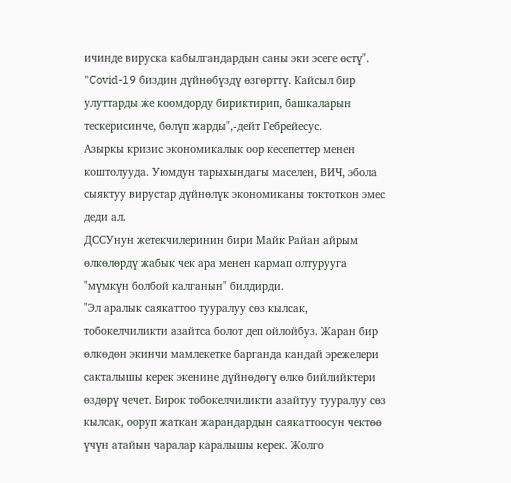ичинде вируска кабылгандардын саны эки эсеге өстү".
"Covid-19 биздин дүйнөбүздү өзгөрттү. Кайсыл бир улуттарды же коомдорду бириктирип, башкаларын тескерисинче, бөлүп жарды",-дейт Гебрейесус.
Азыркы кризис экономикалык оор кесепеттер менен коштолууда. Уюмдун тарыхындагы маселен, ВИЧ, эбола сыяктуу вирустар дүйнөлүк экономиканы токтоткон эмес деди ал.
ДССУнун жетекчилеринин бири Майк Райан айрым өлкөлөрдү жабык чек ара менен кармап олтурууга "мүмкүн болбой калганын" билдирди.
"Эл аралык саякаттоо тууралуу сөз кылсак, тобокелчиликти азайтса болот деп ойлойбуз. Жаран бир өлкөдөн экинчи мамлекетке барганда кандай эрежелери сакталышы керек экенине дүйнөдөгү өлкө бийлийктери өздөрү чечет. Бирок тобокелчиликти азайтуу тууралуу сөз кылсак, ооруп жаткан жарандардын саякаттоосун чектөө үчүн атайын чаралар каралышы керек. Жолго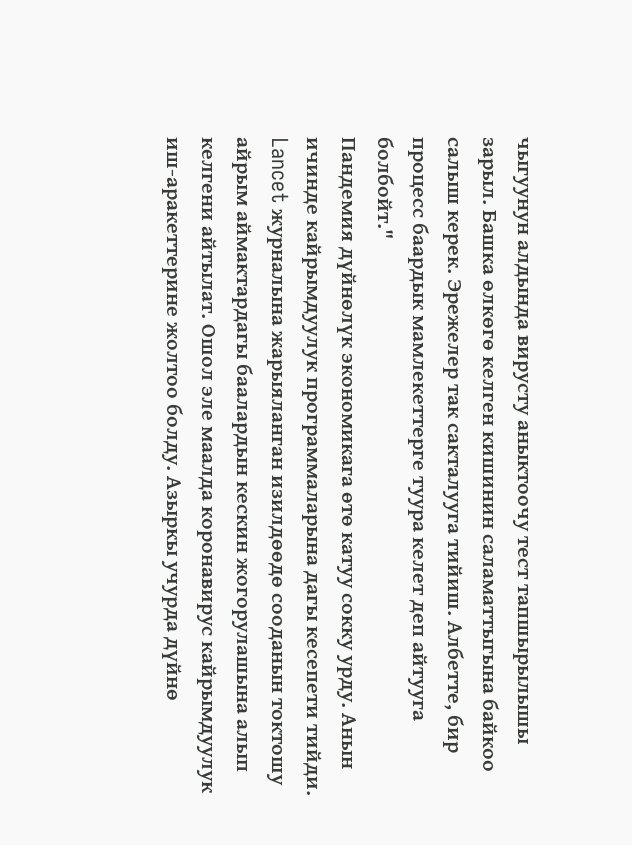чыгуунун алдында вирусту аныктоочу тест тапшырылышы зарыл. Башка өлкөгө келген кишинин саламаттыгына байкоо салыш керек. Эрежелер так сакталууга тийиш. Албетте, бир процесс баардык мамлекеттерге туура келет деп айтууга болбойт."
Пандемия дүйнөлүк экономикага өтө катуу сокку урду. Анын ичинде кайрымдуулук программаларына дагы кесепети тийди.
Lancet журналына жарыяланган изилдөөдө сооданын токтошу айрым аймактардагы баалардын кескин жогорулашына алып келгени айтылат. Ошол эле маалда коронавирус кайрымдуулук иш-аракеттерине жолтоо болду. Азыркы учурда дүйнө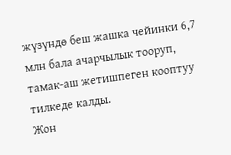жүзүндө беш жашка чейинки 6,7 млн бала ачарчылык тооруп, тамак-аш жетишпеген кооптуу тилкеде калды.
Жон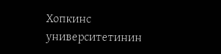Хопкинс университетинин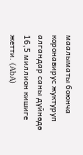маалыматы боюнча коронавирус жуктуруп алгандар саны дүйнөдө 16,5 миллион кишиге жетти. (AbA)